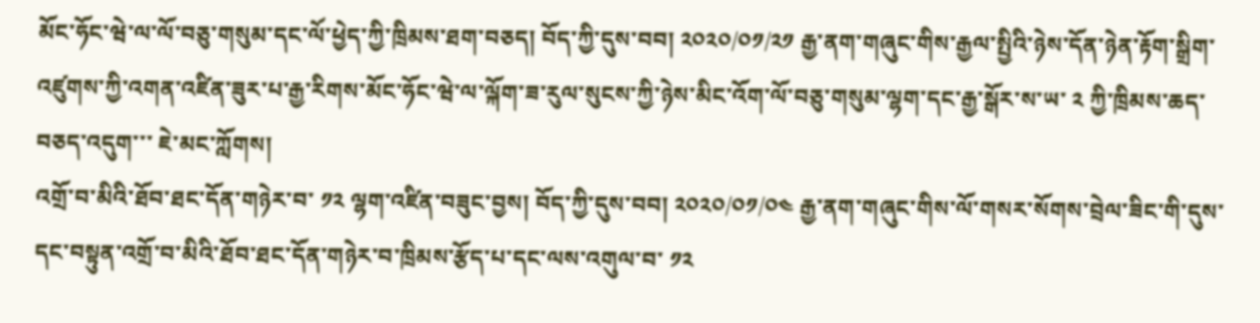མོང་ཧོང་ཝེ་ལ་ལོ་བཅུ་གསུམ་དང་ལོ་ཕྱེད་ཀྱི་ཁྲིམས་ཐག་བཅད། བོད་ཀྱི་དུས་བབ། ༢༠༢༠/༠༡/༢༡ རྒྱ་ནག་གཞུང་གིས་རྒྱལ་སྤྱིའི་ཉེས་དོན་ཉེན་རྟོག་སྒྲིག་འཛུགས་ཀྱི་འགན་འཛིན་ཟུར་པ་རྒྱ་རིགས་མོང་ཧོང་ཝེ་ལ་ལྐོག་ཟ་རུལ་སུངས་ཀྱི་ཉེས་མིང་འོག་ལོ་བཅུ་གསུམ་ལྷག་དང་རྒྱ་སྒོར་ས་ཡ་ ༢ ཀྱི་ཁྲིམས་ཆད་བཅད་འདུག་་་ ཇེ་མང་ཀློགས།
འགྲོ་བ་མིའི་ཐོབ་ཐང་དོན་གཉེར་བ་ ༡༢ ལྷག་འཛིན་བཟུང་བྱས། བོད་ཀྱི་དུས་བབ། ༢༠༢༠/༠༡/༠༤ རྒྱ་ནག་གཞུང་གིས་ལོ་གསར་སོགས་བྲེལ་ཟིང་གི་དུས་དང་བསྟུན་འགྲོ་བ་མིའི་ཐོབ་ཐང་དོན་གཉེར་བ་ཁྲིམས་རྩོད་པ་དང་ལས་འགུལ་བ་ ༡༢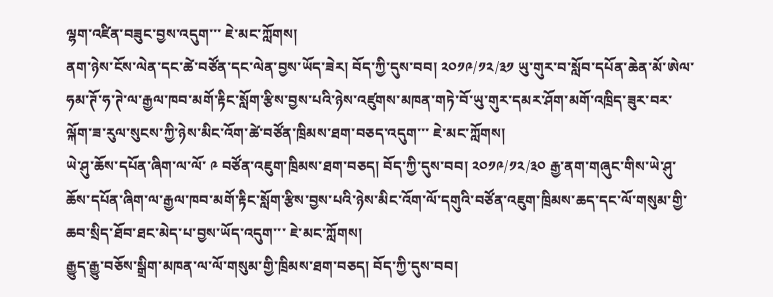ལྷག་འཛིན་བཟུང་བྱས་འདུག་་་ ཇེ་མང་ཀློགས།
ནག་ཉེས་ངོས་ལེན་དང་ཚེ་བཙོན་དང་ལེན་བྱས་ཡོད་ཟེར། བོད་ཀྱི་དུས་བབ། ༢༠༡༩/༡༢/༣༡ ཡུ་གུར་བ་སློབ་དཔོན་ཆེན་མོ་ཨེལ་ཧམ་ཊོ་ཧ་ཊེ་ལ་རྒྱལ་ཁབ་མགོ་རྟིང་སློག་རྩིས་བྱས་པའི་ཉེས་འཛུགས་མཁན་གཏེ་བོ་ཡུ་གུར་དམར་ཤོག་མགོ་འཁྲིད་ཟུར་བར་ལྐོག་ཟ་རུལ་སུངས་ཀྱི་ཉེས་མིང་འོག་ཚེ་བཙོན་ཁྲིམས་ཐག་བཅད་འདུག་་་ ཇེ་མང་ཀློགས།
ཡེ་ཤུ་ཆོས་དཔོན་ཞིག་ལ་ལོ་ ༩ བཙོན་འཇུག་ཁྲིམས་ཐག་བཅད། བོད་ཀྱི་དུས་བབ། ༢༠༡༩/༡༢/༣༠ རྒྱ་ནག་གཞུང་གིས་ཡེ་ཤུ་ཆོས་དཔོན་ཞིག་ལ་རྒྱལ་ཁབ་མགོ་རྟིང་སློག་རྩིས་བྱས་པའི་ཉེས་མིང་འོག་ལོ་དགུའི་བཙོན་འཇུག་ཁྲིམས་ཆད་དང་ལོ་གསུམ་གྱི་ཆབ་སྲིད་ཐོབ་ཐང་མེད་པ་བྱས་ཡོད་འདུག་་་ ཇེ་མང་ཀློགས།
རྒྱུད་རྒྱུ་བཅོས་སྒྲིག་མཁན་ལ་ལོ་གསུམ་གྱི་ཁྲིམས་ཐག་བཅད། བོད་ཀྱི་དུས་བབ།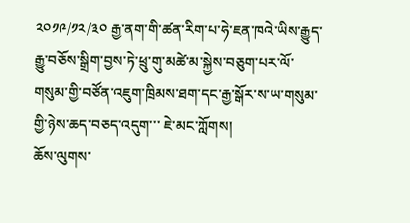༢༠༡༩/༡༢/༣༠ རྒྱ་ནག་གི་ཚན་རིག་པ་ཧེ་ཇན་ཁའེ་ཡིས་རྒྱུད་རྒྱུ་བཅོས་སྒྲིག་བྱས་ཏེ་ཕྲུ་གུ་མཚེ་མ་སྐྱེས་བཅུག་པར་ལོ་གསུམ་གྱི་བཙོན་འཇུག་ཁྲིམས་ཐག་དང་རྒྱ་སྒོར་ས་ཡ་གསུམ་གྱི་ཉེས་ཆད་བཅད་འདུག་་་ ཇེ་མང་ཀློགས།
ཆོས་ལུགས་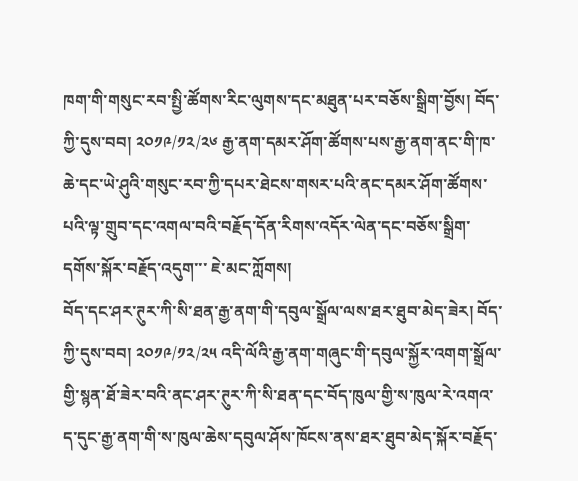ཁག་གི་གསུང་རབ་སྤྱི་ཚོགས་རིང་ལུགས་དང་མཐུན་པར་བཅོས་སྒྲིག་བྱོས། བོད་ཀྱི་དུས་བབ། ༢༠༡༩/༡༢/༢༦ རྒྱ་ནག་དམར་ཤོག་ཚོགས་པས་རྒྱ་ནག་ནང་གི་ཁ་ཆེ་དང་ཡེ་ཤུའི་གསུང་རབ་ཀྱི་དཔར་ཐེངས་གསར་པའི་ནང་དམར་ཤོག་ཚོགས་པའི་ལྟ་གྲུབ་དང་འགལ་བའི་བརྗོད་དོན་རིགས་འདོར་ལེན་དང་བཅོས་སྒྲིག་དགོས་སྐོར་བརྗོད་འདུག་་་ ཇེ་མང་ཀློགས།
བོད་དང་ཤར་ཊུར་ཀི་སི་ཐན་རྒྱ་ནག་གི་དབུལ་སྒྲོལ་ལས་ཐར་ཐུབ་མེད་ཟེར། བོད་ཀྱི་དུས་བབ། ༢༠༡༩/༡༢/༢༥ འདི་ལོའི་རྒྱ་ནག་གཞུང་གི་དབུལ་སྐྱོར་འགག་སྒྲོལ་གྱི་སྙན་ཐོ་ཟེར་བའི་ནང་ཤར་ཊུར་ཀི་སི་ཐན་དང་བོད་ཁུལ་གྱི་ས་ཁུལ་རེ་འགའ་ད་དུང་རྒྱ་ནག་གི་ས་ཁུལ་ཆེས་དབུལ་ཤོས་ཁོངས་ནས་ཐར་ཐུབ་མེད་སྐོར་བརྗོད་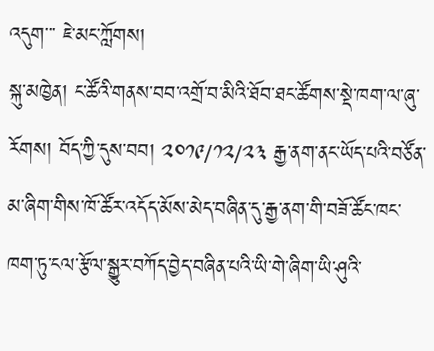འདུག་་་ ཇེ་མང་ཀློགས།
སྐུ་མཁྱེན། ང་ཚོའི་གནས་བབ་འགྲོ་བ་མིའི་ཐོབ་ཐང་ཚོགས་སྡེ་ཁག་ལ་ཞུ་རོགས། བོད་ཀྱི་དུས་བབ། ༢༠༡༩/༡༢/༢༣ རྒྱ་ནག་ནང་ཡོད་པའི་བཙོན་མ་ཞིག་གིས་ཁོ་ཚོར་འདོད་མོས་མེད་བཞིན་དུ་རྒྱ་ནག་གི་བཟོ་ཚོང་ཁང་ཁག་ཏུ་ངལ་རྩོལ་སྒྱུར་བཀོད་བྱེད་བཞིན་པའི་ཡི་གེ་ཞིག་ཡི་ཤུའི་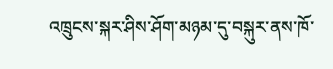འཁྲུངས་སྐར་ཤིས་ཤོག་མཉམ་དུ་བསྐུར་ནས་ཁོ་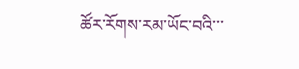ཚོར་རོགས་རམ་ཡོང་བའི་་་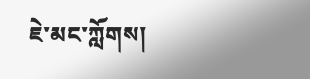ཇེ་མང་ཀློགས།